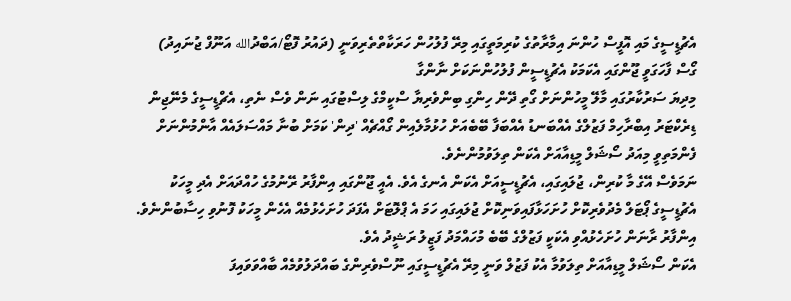އެޗުޑީސީގެ މައި އޮފީސް ހުންނަ އިމާރާތުގެ ކުރިމަތީގައި މިރޭ ފުލުހުން ހަރަކާތްތެރިވަނީ (ދައުރު ފޮޓޯ/އަބްދުالله އަނޫފް ޖުނައިދު)
ގޯސް ފާހަގަވީ ޖޫންގައި އެކަމަކު އެޗުޑީސީން ފުލުހުންނަކަށް ނާންގާ
މިދިޔަ ސަރުކާރުގައި މާލޭ މީހުންނަށް ގޯތި ދޭން ހިންގި ބިންވެރިޔާ ސްކީމްގެ ލިސްޓުގައި ނަން ވެސް ނެތި، އެޗްޑީސީގެ މެނޭޖިން ޑިރެކްޓަރު އިބްރާހިމް ފަޒުލްގެ އެއްބަނޑު އެއްބަފާ ބޭބެއަށް ހުޅުމާލެއިން ގޯއްޗެއް 'ދިން' ކަމަށް ބުނާ މައްސަލައެއް އާންމުންނަށް ފެންމަތިވީ މިއަދު ސޯޝަލް މީޑިއާއަށް އެކަން ތިލަވުމުންނެވެ.
ނަމަވެސް އޭގެ މާ ކުރިން، ޖުލައިގައި، އެޗުޑީސީއަށް އެކަން އެނގެ އެވެ. އެއީ ޖޫންގައި އިންފާރު ރޭނުމުގެ ހުއްދައަށް އެދި މީހަކު އެޗުޑީސީގެ ޕޯޓަލް މެދުވެރިކޮށް ހުށަހަޅާފައިވަނިކޮށް ޖުލައިގައި ހަމަ އެ ޕްލޮޓަށް އެފަދަ ހުށަހެޅުމެއް އެހެން މީހަކު ފޮނުވި ހިސާބުންނެވެ. އިންފާރު ރާނަން ހުށަހެޅުއްވި އެކަކީ ފަޒުލްގެ ބޭބެ މުހައްމަދު ފަޒީލު ރަޝީދު އެވެ.
އެކަން ސޯޝަލް މީޑިއާއަށް ތިލަވުމާ އެކު ފަޒުލް ވަނީ މިރޭ އެޗުޑީސީގައި ނޫސްވެރިންގެ ބައްދަލުވުމެއް ބާއްވަވައިފަ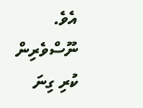އެވެ. ނޫސްވެރިން ކުރި ގިނަ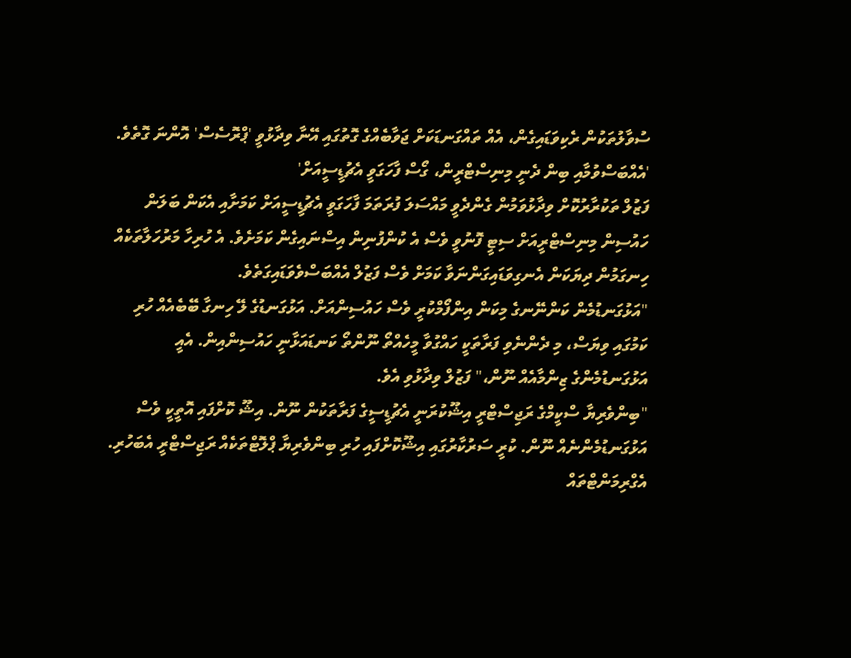ސުވާލުތަކުން ރެކިވަޑައިގެން، އެއް ތައްގަނޑަކަށް ޖަވާބެއްގެ ގޮތުގައި އޭނާ ވިދާޅުވީ 'ޕްރޮސެސް' އޮންނަ ގޮތެވެ.
'އެއްބަސްވުމާއި ބިން ދެނީ މިނިސްޓްރީން، ގޯސް ފާހަގަވީ އެޗުޑީސީއަށް'
ފަޒުލް ތަކުރާރުކޮށް ވިދާޅުވަމުން ގެންދެވީ މައްސަލަ ފުރަތަމަ ފާހަގަވީ އެޗުޑީސީއަށް ކަމަށާއި އެކަން ބަލަން ހައުސިން މިނިސްޓްރީއަށް ސިޓީ ފޮނުވީ ވެސް އެ ކުންފުނިން އިސްނައިގެން ކަމަށެވެ. އެ ހުރިހާ މަރުހަލާތަކެއް ހިނގަމުން ދިޔަކަން އެނގިވަޑައިގަންނަވާ ކަމަށް ވެސް ފަޒުލް އެއްބަސްވެވަޑައިގަތެވެ.
"އަޅުގަނޑުމެން ކަންނޭނގެ މިކަން އިންފޯމްކުރީ ވެސް ހައުސިންއަށް. އަޅުގަނޑުގެ ލޭ ހިނގާ ބޭބެއެއް ހުރި ކަމުގައި ވިޔަސް، މި ދެންނެވި ފަރާތަކީ ހައްގުވާ މީހެއްތޯ ނޫންތޯ ކަނޑައަޅާނީ ހައުސިންއިން. އެއީ އަޅުގަނޑުމެންގެ ޒިންމާއެއް ނޫން،" ފަޒުލް ވިދާޅުވި އެވެ.
"ބިންވެރިޔާ ސްކީމްގެ ރަޖިސްޓްރީ އިޝޫކުރަނީ އެޗުޑީސީގެ ފަރާތަކުން ނޫން. އިޝޫ ކޮށްފައި އޮތީކީ ވެސް އަޅުގަނޑުމެންނެއް ނޫން. ކުރީ ސަރުކާރުގައި އިޝޫކޮށްފައި ހުރި ބިންވެރިޔާ ޕްލޮޓްތަކެއް ރަޖިސްޓްރީ އެބަހުރި. އެގްރިމަންޓްތައް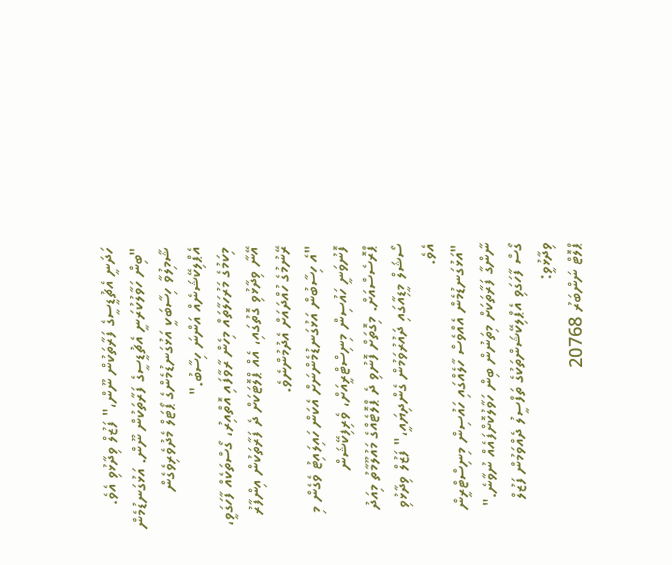ހަދަނީ އެޗުޑީސީގެ ފަރާތަކުން ނޫން،" ފަޒުލް ވިދާޅުވި އެވެ.
"ބިން ހަވާލުކުރަނީ އެޗުޑީސީގެ ފަރާތަކުން ނޫން. އަޅުގަނޑުމެން ޝާމިލުވާ ހިސާބަކީ އަޅުގަނޑުމެންގެ ޕޯޓަލް މެދުވެރިވެގެން އެޕްލިކޭޝަނެއް އަންނަ ހިސާބު."
މިކަމުގެ މަރުހަލާތައް މިހެން ރާވާފައި އޮތްއިރު، ގޯސްތަކެއް ފާހަގަވީ، އޭނާ ވިދާޅުވި ގޮތުގައި، އެއް ޕްލޮޓަކަށް ދެ ފަރާތަކުން އިންފާރު ރޭނުމުގެ ހުއްދައަށް އެދުމުންނެވެ.
"އެ ހިސާބުން އަޅުގަނޑުމެންނަށް އެކަން ހައިލައިޓު ވެގެން މި ފޮނުވަނީ ހައުސިން މިނިސްޓްރީއަށް، ވެރިފިކޭޝަން ޕްރޮސެސްއަށް. މިގޮތަށް ފޮނުވި ދެ ޕްލޮޓެއްގެ މައުލޫމާތު މިއަދު ސޯޝަލް މީޑިއާގައި ދައުރުވަމުން ގެންދިޔައީ،" ފަޒުލް ވިދާޅުވި އެވެ.
"އަޅުގަނޑުމެން އެއްވެސް ހާލެއްގައި ހައުސިން މިނިސްޓްރީން ނާންގާ ފަރާތަކަށް މިތަނުން ބިން ހަވާލުކޮށްފައެއް ނުވާނެ."
ގޯސް ފާހަގަވި އެޕްލިކޭޝަންތަކުގެ ތަފްސީލު ދެއްވަމުން ފަޒުލް ވިދާޅުވީ:
ޕްލޮޓް ނަންބަރު 20768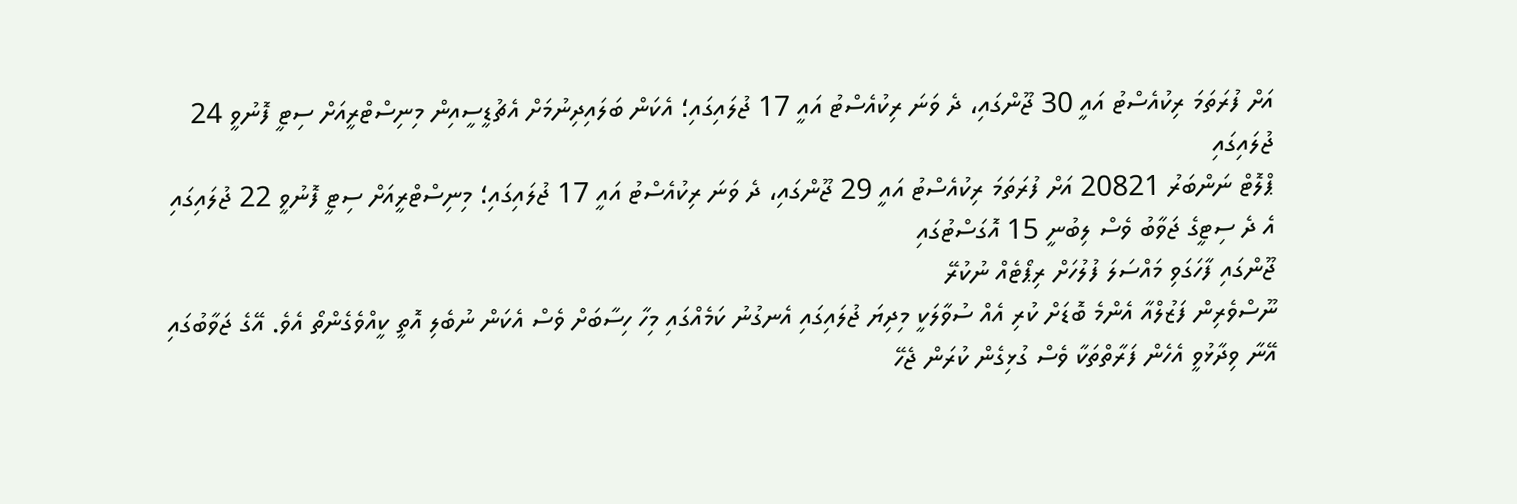އަށް ފުރަތަމަ ރިކުއެސްޓު އައީ 30 ޖޫންގައި، ދެ ވަނަ ރިކުއެސްޓު އައީ 17 ޖުލައިގައި؛ އެކަން ބަލައިދިނުމަށް އެޗުޑީސީއިން މިނިސްޓްރީއަށް ސިޓީ ފޮނުވީ 24 ޖުލައިގައި
ޕްލޮޓް ނަންބަރު 20821 އަށް ފުރަތަމަ ރިކުއެސްޓު އައީ 29 ޖޫންގައި، ދެ ވަނަ ރިކުއެސްޓު އައީ 17 ޖުލައިގައި؛ މިނިސްޓްރީއަށް ސިޓީ ފޮނުވީ 22 ޖުލައިގައި
އެ ދެ ސިޓީގެ ޖަވާބު ވެސް ލިބުނީ 15 އޮގަސްޓުގައި
ޖޫންގައި ފާހަގަވި މައްސަލަ ފުލުހަށް ރިޕޯޓެއް ނުކުރޭ
ނޫސްވެރިން ފަޒުލްއާ އެންމެ ބޮޑަށް ކުރި އެއް ސުވާލަކީ މިދިޔަ ޖުލައިގައި އެނގުނު ކަމެއްގައި މިހާ ހިސާބަށް ވެސް އެކަން ނުބެލި އޮތީ ކީއްވެގެންތޯ އެވެ. އޭގެ ޖަވާބުގައި އޭނާ ވިދާޅުވީ އެހެން ފަރާތްތަކާ ވެސް ގުޅިގެން ކުރަން ޖެހޭ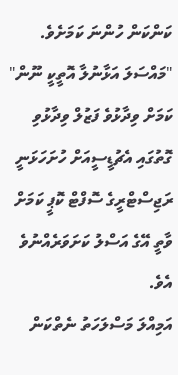ކަންކަން ހުންނަ ކަމަށެވެ.
"މައްސަލަ އަޅާނުލާ އޮތީކީ ނޫން" ކަމަށް ވިދާޅުވެ ފަޒުލް ވިދާޅުވި ގޮތުގައި އެޗުޑީސީއަށް ހުށަހަޅަނީ ރަޖިސްޓްރީގެ ސޮފްޓް ކޮޕީ ކަމަށް ވާތީ އޭގެ އަސްލު ކަށަވަރެއްނުވެ އެވެ.
އަމިއްލަ މަސްލަހަތު ނެތްކަން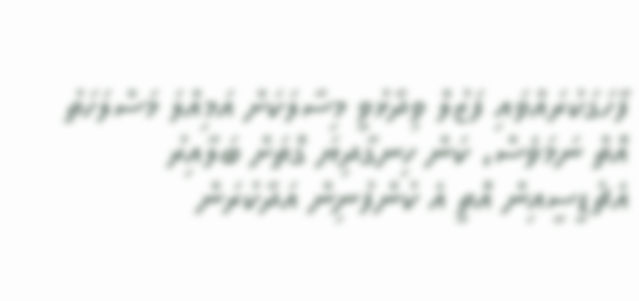ފާހަގަކުރައްވައި ފަޒުލް ވިދާޅުވީ މިސާލަކަށް އަމިއްލަ މަސްލަހަތު އޮތް ނަމަވެސް، ކަން ހިނގާދިޔަ ގޮތަށް ބަލާއިރު އެޗުޑީސީއިން އޮތީ އެ ކުންފުނިން އަދާކުރަން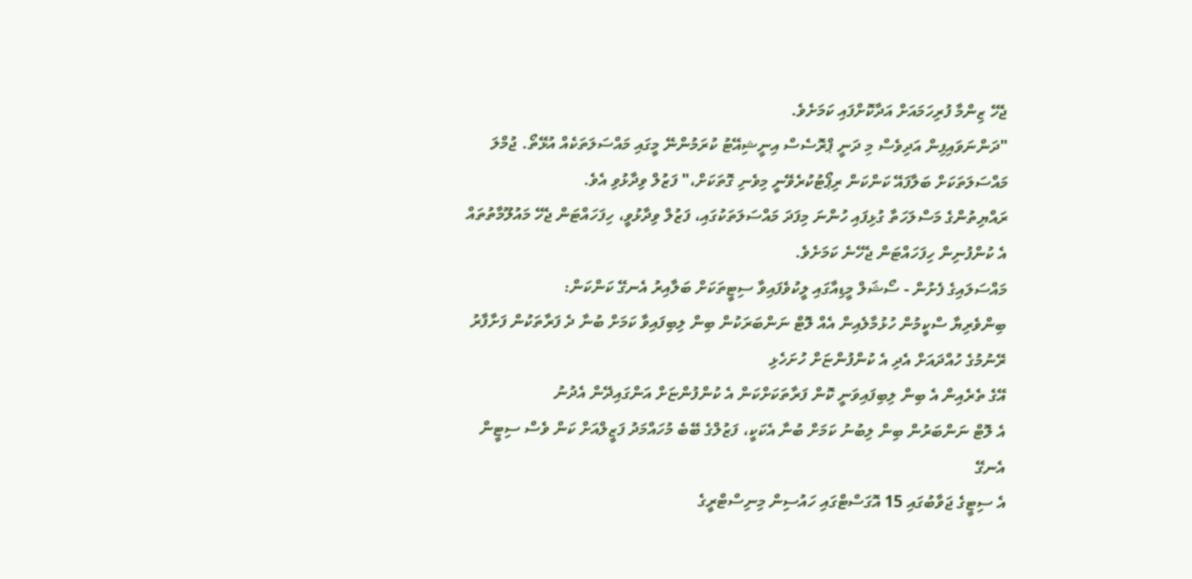ޖެހޭ ޒިންމާ ފުރިހަމައަށް އަދާކޮށްފައި ކަމަށެވެ.
"ދަންނަވައިފިން އަދިވެސް މި ދަނީ ޕްރޮސެސް އިނީޝިއޭޓު ކުރަމުންނޭ މީގައި މައްސަލަތަކެއް އުޅޭތޯ. ޖުމްލަ މައްސަލަތަކަށް ބަލާފައޭ ކަންކަން ރިޕޯޓުކުރެވޭނީ މިވެނި ގޮތަކަށް،" ފަޒުލް ވިދާޅުވި އެވެ.
ރައްޔިތުންގެ މަސްލަހަތާ ގުޅިފައި ހުންނަ މިފަދަ މައްސަލަތަކުގައި، ފަޒުލް ވިދާޅުވީ، ހިފަހައްޓަން ޖެހޭ މައުލޫމާތުތައް އެ ކުންފުނިން ހިފަހައްޓަން ޖެހޭނެ ކަމަށެވެ.
މައްސަލައިގެ ފެށުން - ސޯޝަލް މީޑިއާގައި ލީކުވެފައިވާ ސިޓީތަކަށް ބަލާއިރު އެނގޭ ކަންކަން:
ބިންވެރިޔާ ސްކީމުން ހުޅުމާލެއިން އެއް ލޮޓް ނަންބަރަކުން ބިން ލިބިފައިވާ ކަމަށް ބުނާ ދެ ފަރާތަކުން ފަށާފާރު ރޭނުމުގެ ހުއްދައަށް އެދި އެ ކުންފުންޏަށް ހުށަހެޅި
އޭގެ ތެރެއިން އެ ބިން ލިބިފައިވަނީ ކޮން ފަރާތަކަށްކަން އެ ކުންފުންޏަށް އަންގައިދޭން އެދުނު
އެ ލޮޓް ނަންބަރުން ބިން ލިބުނު ކަމަށް ބުނާ އެކަކީ، ފަޒުލްގެ ބޭބެ މުހައްމަދު ފަޒީލްއަށް ކަން ވެސް ސިޓީން އެނގޭ
އެ ސިޓީގެ ޖަވާބުގައި 15 އޮގަސްޓްގައި ހައުސިން މިނިސްޓްރީގެ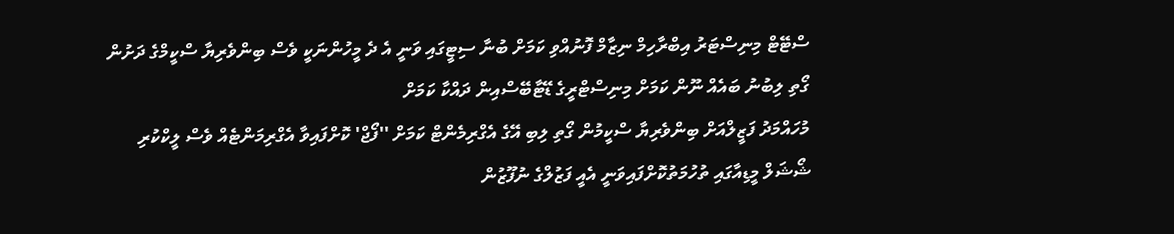ސްޓޭޓް މިނިސްޓަރު އިބްރާހިމް ނިޒާމް ފޮނުއްވި ކަމަށް ބުނާ ސިޓީގައި ވަނީ އެ ދެ މީހުންނަކީ ވެސް ބިންވެރިޔާ ސްކީމްގެ ދަށުން ގޯތި ލިބުނު ބައެއް ނޫން ކަމަށް މިނިސްޓްރީގެ ޑޭޓާބޭސްއިން ދައްކާ ކަމަށް
މުހައްމަދު ފަޒީލްއަށް ބިންވެރިޔާ ސްކީމުން ގޯތި ލިބި އޭގެ އެގްރިމެންޓް ކަމަށް ''ފޯޖް' ކޮށްފައިވާ އެގްރިމަންޓެއް ވެސް ލީކްކުރި
ޝޯޝަލް މީޑިއާގައި ތުހުމަތުކޮށްފައިވަނީ އެއީ ފަޒުލްގެ ނުފޫޒުން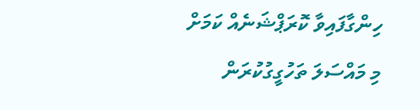ހިންގާފައިވާ ކޮރަޕްޝަނެއް ކަމަށް
މި މައްސަލަ ތަހުގީގުކުރަން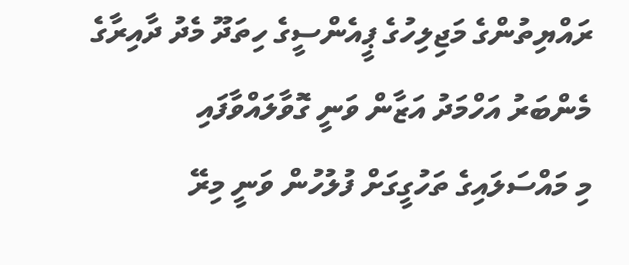ރައްޔިތުންގެ މަޖިލިހުގެ ޕީއެންސީގެ ހިތަދޫ މެދު ދާއިރާގެ މެންބަރު އަހްމަދު އަޒާން ވަނީ ގޮވާލައްވާފައި
މި މައްސަލައިގެ ތަހުގީގަށް ފުލުހުން ވަނީ މިރޭ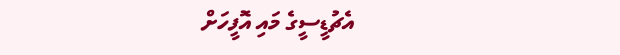އެޗުޑީސީގެ މައި އޮފީހަށް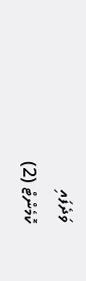ވަދެފައި
ކޮމެންޓް (2)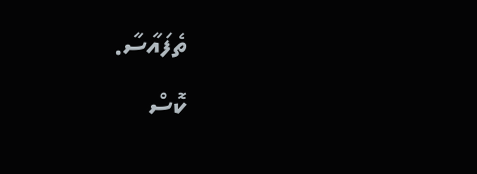ތެފައާސާ.
ކޮސް